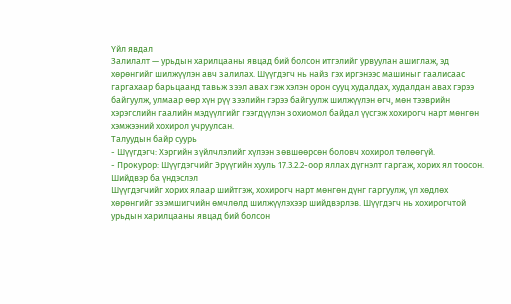Үйл явдал
Залилалт — урьдын харилцааны явцад бий болсон итгэлийг урвуулан ашиглаж, эд хөрөнгийг шилжүүлэн авч залилах. Шүүгдэгч нь найз гэх иргэнээс машиныг гаалисаас гаргахаар барьцаанд тавьж зээл авах гэж хэлэн орон сууц худалдах, худалдан авах гэрээ байгуулж, улмаар өөр хүн рүү зээлийн гэрээ байгуулж шилжүүлэн өгч, мөн тээврийн хэрэгслийн гаалийн мэдүүлгийг гээгдүүлэн зохиомол байдал үүсгэж хохирогч нарт мөнгөн хэмжээний хохирол учруулсан.
Талуудын байр суурь
- Шүүгдэгч: Хэргийн зүйлчлэлийг хүлээн зөвшөөрсөн боловч хохирол төлөөгүй.
- Прокурор: Шүүгдэгчийг Эрүүгийн хууль 17.3.2.2-оор яллах дүгнэлт гаргаж, хорих ял тоосон.
Шийдвэр ба үндэслэл
Шүүгдэгчийг хорих ялаар шийтгэж, хохирогч нарт мөнгөн дүнг гаргуулж, үл хөдлөх хөрөнгийг эзэмшигчийн өмчлөлд шилжүүлэхээр шийдвэрлэв. Шүүгдэгч нь хохирогчтой урьдын харилцааны явцад бий болсон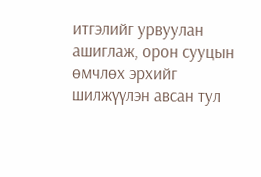итгэлийг урвуулан ашиглаж, орон сууцын өмчлөх эрхийг шилжүүлэн авсан тул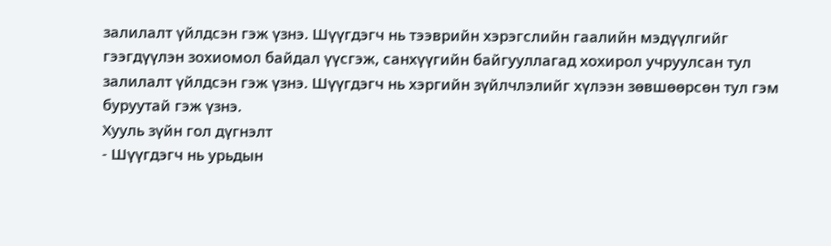залилалт үйлдсэн гэж үзнэ. Шүүгдэгч нь тээврийн хэрэгслийн гаалийн мэдүүлгийг гээгдүүлэн зохиомол байдал үүсгэж, санхүүгийн байгууллагад хохирол учруулсан тул залилалт үйлдсэн гэж үзнэ. Шүүгдэгч нь хэргийн зүйлчлэлийг хүлээн зөвшөөрсөн тул гэм буруутай гэж үзнэ.
Хууль зүйн гол дүгнэлт
- Шүүгдэгч нь урьдын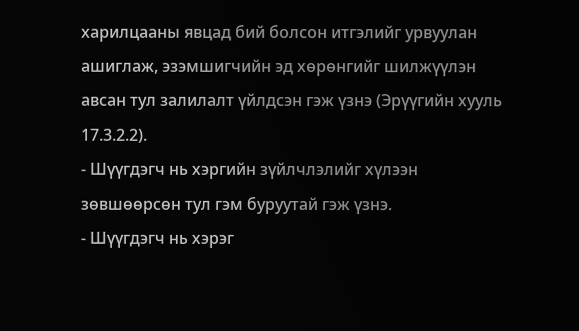харилцааны явцад бий болсон итгэлийг урвуулан ашиглаж, эзэмшигчийн эд хөрөнгийг шилжүүлэн авсан тул залилалт үйлдсэн гэж үзнэ (Эрүүгийн хууль 17.3.2.2).
- Шүүгдэгч нь хэргийн зүйлчлэлийг хүлээн зөвшөөрсөн тул гэм буруутай гэж үзнэ.
- Шүүгдэгч нь хэрэг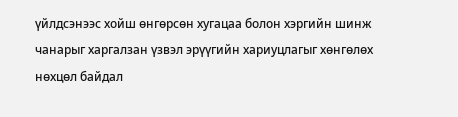үйлдсэнээс хойш өнгөрсөн хугацаа болон хэргийн шинж чанарыг харгалзан үзвэл эрүүгийн хариуцлагыг хөнгөлөх нөхцөл байдал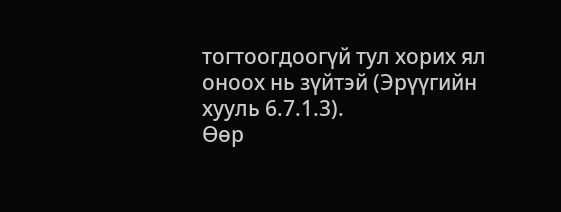тогтоогдоогүй тул хорих ял оноох нь зүйтэй (Эрүүгийн хууль 6.7.1.3).
Өөр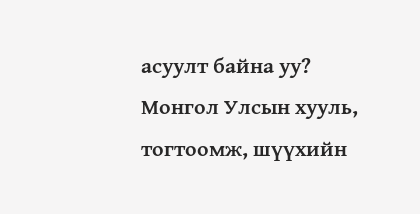асуулт байна уу?
Монгол Улсын хууль, тогтоомж, шүүхийн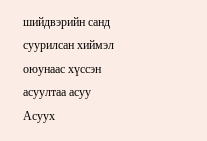шийдвэрийн санд суурилсан хиймэл оюунаас хүссэн асуултаа асуу
Асуух